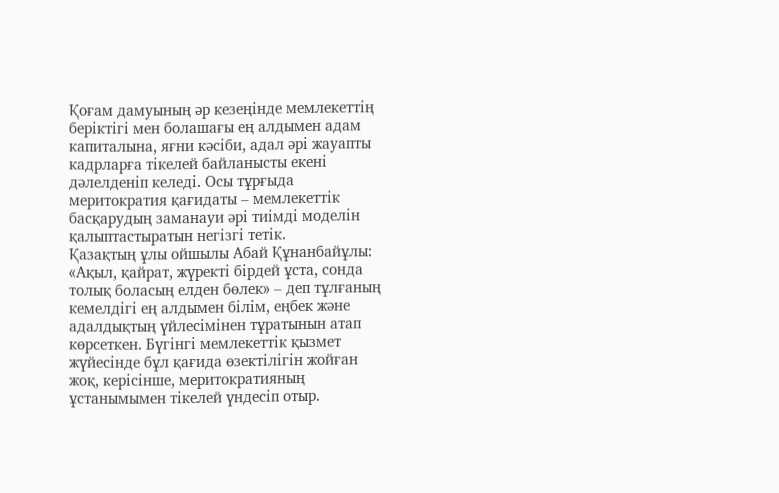Қоғам дамуының әр кезеңінде мемлекеттің беріктігі мен болашағы ең алдымен адам капиталына, яғни кәсіби, адал әрі жауапты кадрларға тікелей байланысты екені дәлелденіп келеді. Осы тұрғыда меритократия қағидаты – мемлекеттік басқарудың заманауи әрі тиімді моделін қалыптастыратын негізгі тетік.
Қазақтың ұлы ойшылы Абай Құнанбайұлы: «Ақыл, қайрат, жүректі бірдей ұста, сонда толық боласың елден бөлек» – деп тұлғаның кемелдігі ең алдымен білім, еңбек және адалдықтың үйлесімінен тұратынын атап көрсеткен. Бүгінгі мемлекеттік қызмет жүйесінде бұл қағида өзектілігін жойған жоқ, керісінше, меритократияның ұстанымымен тікелей үндесіп отыр.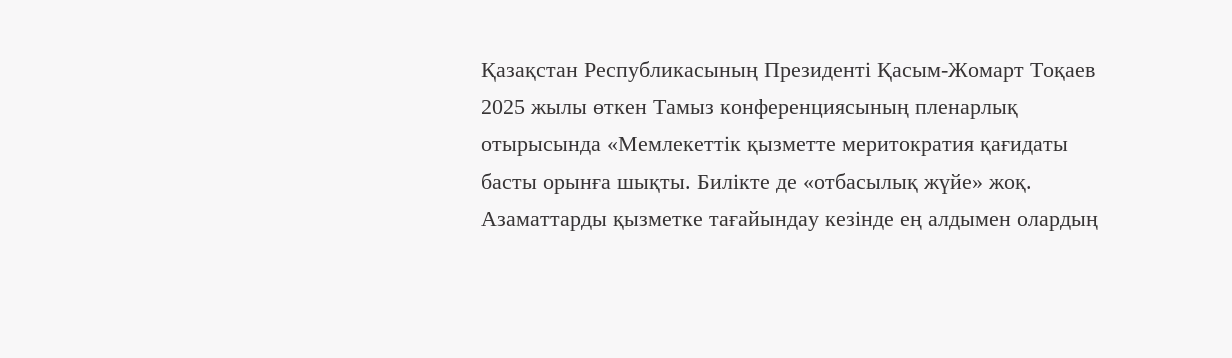Қазақстан Республикасының Президенті Қасым-Жомарт Тоқаев 2025 жылы өткен Тамыз конференциясының пленарлық отырысында «Мемлекеттік қызметте меритократия қағидаты басты орынға шықты. Билікте де «отбасылық жүйе» жоқ. Азаматтарды қызметке тағайындау кезінде ең алдымен олардың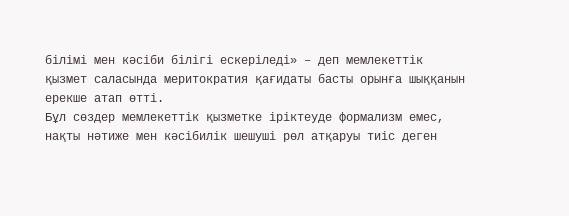білімі мен кәсіби білігі ескеріледі» – деп мемлекеттік қызмет саласында меритократия қағидаты басты орынға шыққанын ерекше атап өтті.
Бұл сөздер мемлекеттік қызметке іріктеуде формализм емес, нақты нәтиже мен кәсібилік шешуші рөл атқаруы тиіс деген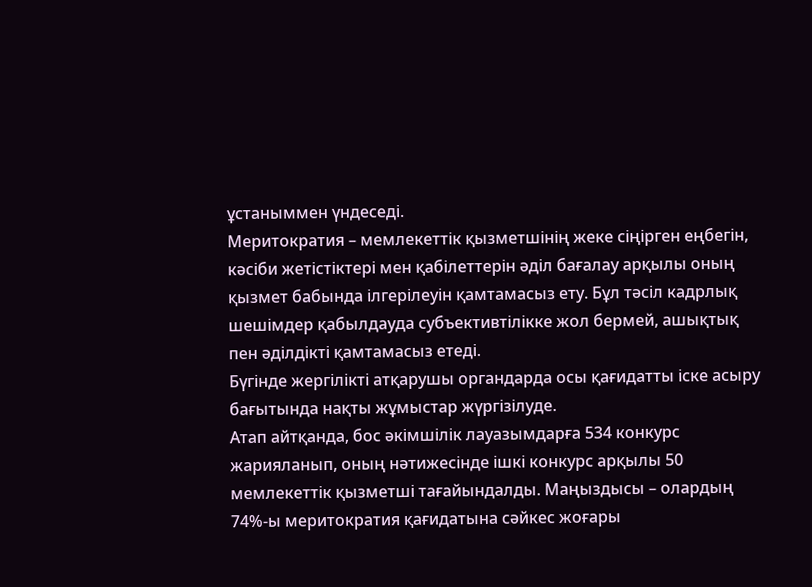ұстаныммен үндеседі.
Меритократия – мемлекеттік қызметшінің жеке сіңірген еңбегін, кәсіби жетістіктері мен қабілеттерін әділ бағалау арқылы оның қызмет бабында ілгерілеуін қамтамасыз ету. Бұл тәсіл кадрлық шешімдер қабылдауда субъективтілікке жол бермей, ашықтық пен әділдікті қамтамасыз етеді.
Бүгінде жергілікті атқарушы органдарда осы қағидатты іске асыру бағытында нақты жұмыстар жүргізілуде.
Атап айтқанда, бос әкімшілік лауазымдарға 534 конкурс жарияланып, оның нәтижесінде ішкі конкурс арқылы 50 мемлекеттік қызметші тағайындалды. Маңыздысы – олардың 74%-ы меритократия қағидатына сәйкес жоғары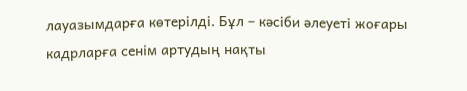лауазымдарға көтерілді. Бұл – кәсіби әлеуеті жоғары кадрларға сенім артудың нақты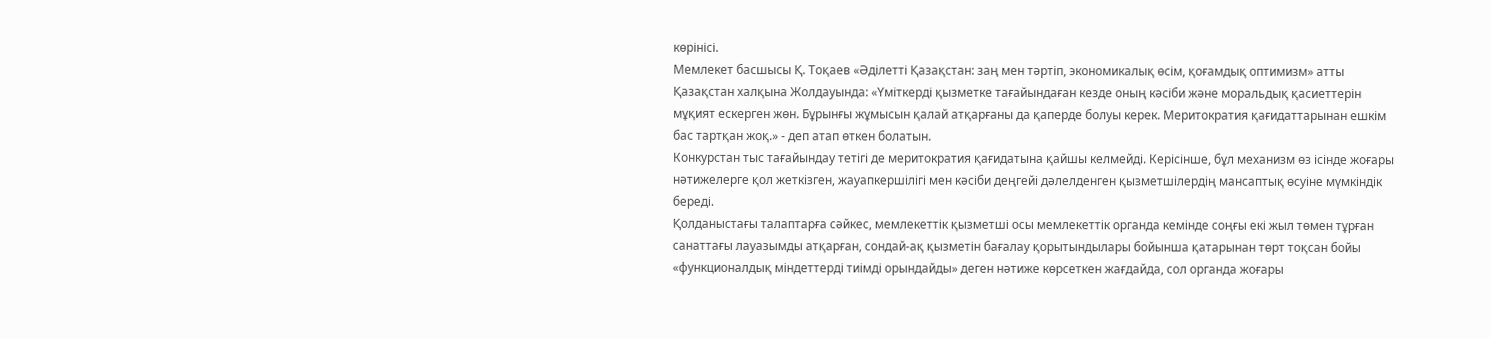көрінісі.
Мемлекет басшысы Қ. Тоқаев «Әділетті Қазақстан: заң мен тәртіп, экономикалық өсім, қоғамдық оптимизм» атты Қазақстан халқына Жолдауында: «Үміткерді қызметке тағайындаған кезде оның кәсіби және моральдық қасиеттерін мұқият ескерген жөн. Бұрынғы жұмысын қалай атқарғаны да қаперде болуы керек. Меритократия қағидаттарынан ешкім бас тартқан жоқ.» - деп атап өткен болатын.
Конкурстан тыс тағайындау тетігі де меритократия қағидатына қайшы келмейді. Керісінше, бұл механизм өз ісінде жоғары нәтижелерге қол жеткізген, жауапкершілігі мен кәсіби деңгейі дәлелденген қызметшілердің мансаптық өсуіне мүмкіндік береді.
Қолданыстағы талаптарға сәйкес, мемлекеттік қызметші осы мемлекеттік органда кемінде соңғы екі жыл төмен тұрған санаттағы лауазымды атқарған, сондай-ақ қызметін бағалау қорытындылары бойынша қатарынан төрт тоқсан бойы «функционалдық міндеттерді тиімді орындайды» деген нәтиже көрсеткен жағдайда, сол органда жоғары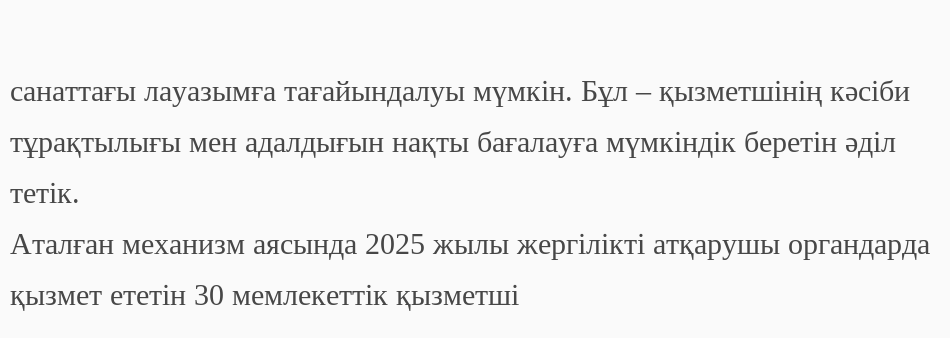санаттағы лауазымға тағайындалуы мүмкін. Бұл – қызметшінің кәсіби тұрақтылығы мен адалдығын нақты бағалауға мүмкіндік беретін әділ тетік.
Аталған механизм аясында 2025 жылы жергілікті атқарушы органдарда қызмет ететін 30 мемлекеттік қызметші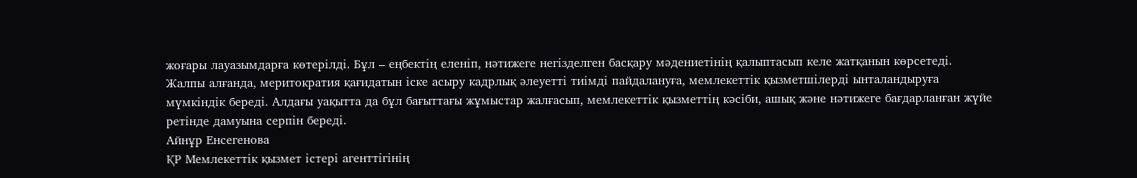жоғары лауазымдарға көтерілді. Бұл – еңбектің еленіп, нәтижеге негізделген басқару мәдениетінің қалыптасып келе жатқанын көрсетеді.
Жалпы алғанда, меритократия қағидатын іске асыру кадрлық әлеуетті тиімді пайдалануға, мемлекеттік қызметшілерді ынталандыруға мүмкіндік береді. Алдағы уақытта да бұл бағыттағы жұмыстар жалғасып, мемлекеттік қызметтің кәсіби, ашық және нәтижеге бағдарланған жүйе ретінде дамуына серпін береді.
Айнұр Енсегенова
ҚР Мемлекеттік қызмет істері агенттігінің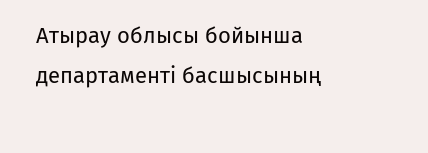Атырау облысы бойынша департаменті басшысының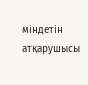міндетін атқарушысы